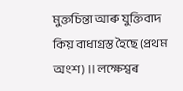মুক্তচিন্তা আৰু যুক্তিবাদ কিয় বাধাগ্রস্ত হৈছে (প্ৰথম অংশ) ।। লক্ষেশ্বৰ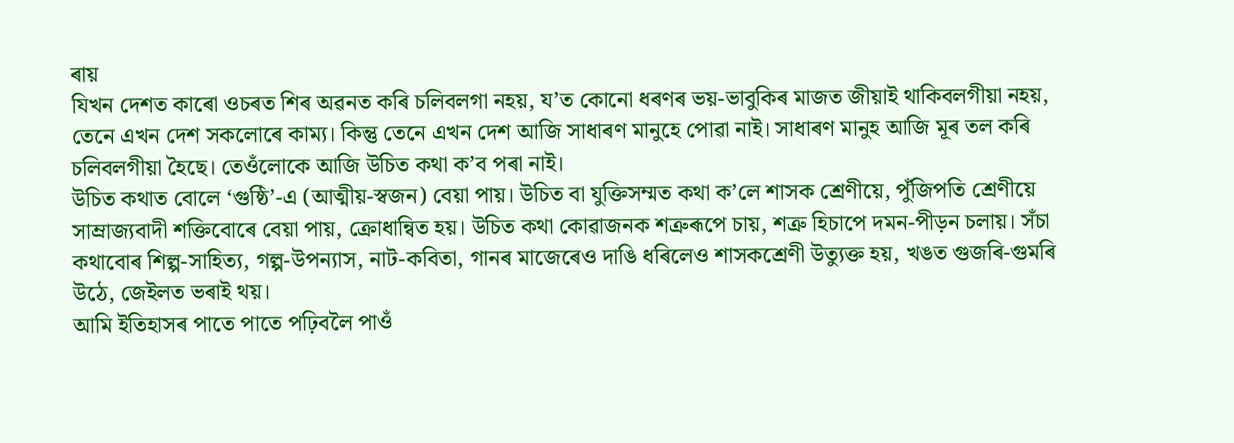ৰায়
যিখন দেশত কাৰো ওচৰত শিৰ অৱনত কৰি চলিবলগা নহয়, য’ত কোনো ধৰণৰ ভয়-ভাবুকিৰ মাজত জীয়াই থাকিবলগীয়া নহয়, তেনে এখন দেশ সকলোৰে কাম্য। কিন্তু তেনে এখন দেশ আজি সাধাৰণ মানুহে পোৱা নাই। সাধাৰণ মানুহ আজি মূৰ তল কৰি চলিবলগীয়া হৈছে। তেওঁলোকে আজি উচিত কথা ক’ব পৰা নাই।
উচিত কথাত বোলে ‘গুষ্ঠি’-এ (আত্মীয়-স্বজন) বেয়া পায়। উচিত বা যুক্তিসম্মত কথা ক’লে শাসক শ্ৰেণীয়ে, পুঁজিপতি শ্ৰেণীয়ে সাম্রাজ্যবাদী শক্তিবোৰে বেয়া পায়, ক্ৰোধান্বিত হয়। উচিত কথা কোৱাজনক শত্ৰুৰূপে চায়, শত্ৰু হিচাপে দমন-পীড়ন চলায়। সঁচা কথাবোৰ শিল্প-সাহিত্য, গল্প-উপন্যাস, নাট-কবিতা, গানৰ মাজেৰেও দাঙি ধৰিলেও শাসকশ্ৰেণী উত্যুক্ত হয়, খঙত গুজৰি-গুমৰি উঠে, জেইলত ভৰাই থয়।
আমি ইতিহাসৰ পাতে পাতে পঢ়িবলৈ পাওঁ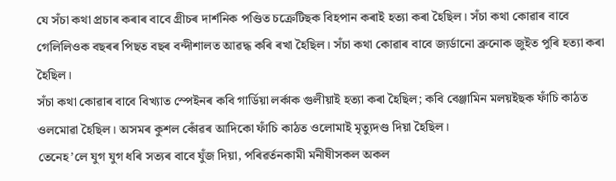যে সঁচা কথা প্ৰচাৰ কৰাৰ বাবে গ্ৰীচৰ দাৰ্শনিক পণ্ডিত চক্ৰেটিছক বিহপান কৰাই হত্যা কৰা হৈছিল। সঁচা কথা কোৱাৰ বাবে গেলিলিওক বছৰৰ পিছত বছৰ বন্দীশালত আৱদ্ধ কৰি ৰখা হৈছিল। সঁচা কথা কোৱাৰ বাবে জ্যৰ্ডানো ব্ৰুনোক জুইত পুৰি হত্যা কৰা হৈছিল।
সঁচা কথা কোৱাৰ বাবে বিখ্যাত স্পেইনৰ কবি গাৰ্ডিয়া লৰ্কাক গুলীয়াই হত্যা কৰা হৈছিল; কবি বেঞ্জামিন মলয়ইছক ফাঁচি কাঠত ওলমোৱা হৈছিল। অসমৰ কুশল কোঁৱৰ আদিকো ফাঁচি কাঠত ওলোমাই মৃত্যুদণ্ড দিয়া হৈছিল।
তেনেহ’লে যুগ যুগ ধৰি সত্যৰ বাবে যুঁজ দিয়া, পৰিৱৰ্তনকামী মনীষীসকল অকল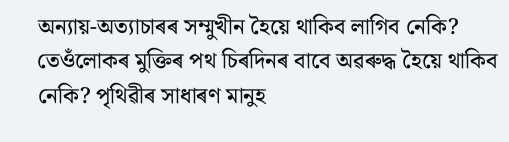অন্যায়-অত্যাচাৰৰ সম্মুখীন হৈয়ে থাকিব লাগিব নেকি? তেওঁলোকৰ মুক্তিৰ পথ চিৰদিনৰ বাবে অৱৰুদ্ধ হৈয়ে থাকিব নেকি? পৃথিৱীৰ সাধাৰণ মানুহ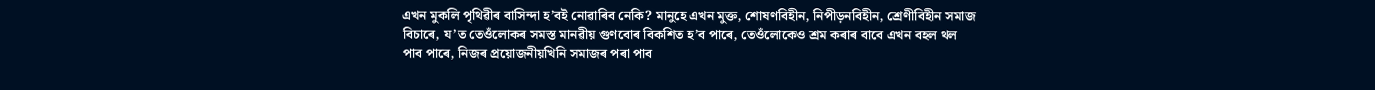এখন মুকলি পৃথিৱীৰ বাসিন্দা হ’বই নোৱাৰিব নেকি? মানুহে এখন মুক্ত, শোষণবিহীন, নিপীড়নবিহীন, শ্ৰেণীবিহীন সমাজ বিচাৰে, য’ত তেওঁলোকৰ সমস্ত মানৱীয় গুণবোৰ বিকশিত হ’ব পাৰে, তেওঁলোকেও শ্ৰম কৰাৰ বাবে এখন বহল থল পাব পাৰে, নিজৰ প্ৰয়োজনীয়খিনি সমাজৰ পৰা পাব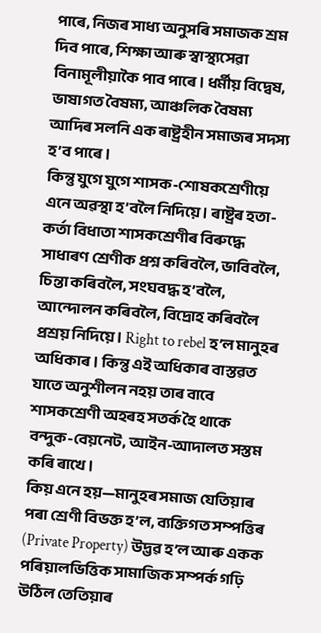পাৰে, নিজৰ সাধ্য অনুসৰি সমাজক শ্ৰম দিব পাৰে, শিক্ষা আৰু স্বাস্থ্যসেৱা বিনামূলীয়াকৈ পাব পাৰে। ধৰ্মীয় বিদ্বেষ, ভাষাগত বৈষম্য, আঞ্চলিক বৈষম্য আদিৰ সলনি এক ৰাষ্ট্ৰহীন সমাজৰ সদস্য হ’ব পাৰে।
কিন্তু যুগে যুগে শাসক-শোষকশ্ৰেণীয়ে এনে অৱস্থা হ’বলৈ নিদিয়ে। ৰাষ্ট্ৰৰ হতা-কৰ্তা বিধাতা শাসকশ্ৰেণীৰ বিৰুদ্ধে সাধাৰণ শ্ৰেণীক প্ৰশ্ন কৰিবলৈ, ভাবিবলৈ, চিন্তা কৰিবলৈ, সংঘবদ্ধ হ’বলৈ, আন্দোলন কৰিবলৈ, বিদ্ৰোহ কৰিবলৈ প্ৰশ্ৰয় নিদিয়ে। Right to rebel হ’ল মানুহৰ অধিকাৰ। কিন্তু এই অধিকাৰ বাস্তৱত যাতে অনুশীলন নহয় তাৰ বাবে শাসকশ্ৰেণী অহৰহ সতৰ্ক হৈ থাকে বন্দুক-বেয়নেট, আইন-আদালত সস্তম কৰি ৰাখে।
কিয় এনে হয়—মানুহৰ সমাজ যেতিয়াৰ পৰা শ্ৰেণী বিভক্ত হ’ল, ব্যক্তিগত সম্পত্তিৰ (Private Property) উদ্ভৱ হ’ল আৰু একক পৰিয়ালভিত্তিক সামাজিক সম্পৰ্ক গঢ়ি উঠিল তেতিয়াৰ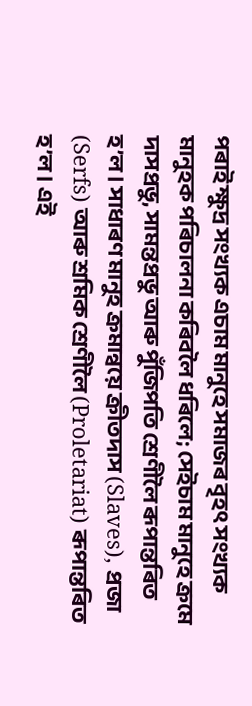পৰাই ক্ষুদ্ৰ সংখ্যক এচাম মানুহে সমাজৰ বৃহৎ সংখ্যক মানুহক পৰিচালনা কৰিবলৈ ধৰিলে; সেইচাম মানুহে ক্ৰমে দাসপ্ৰভু, সামন্তপ্ৰভু আৰু পুঁজিপতি শ্ৰেণীলৈ ৰূপান্তৰিত হ’ল। সাধাৰণ মানুহ ক্ৰমান্বয়ে ক্ৰীতদাস (Slaves), প্ৰজা (Serfs) আৰু শ্ৰমিক শ্ৰেণীলৈ (Proletariat) ৰূপান্তৰিত হ’ল। এই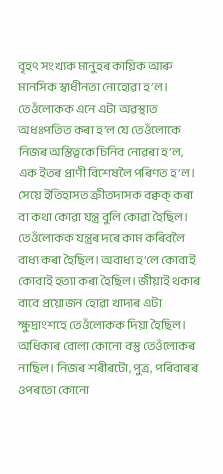বৃহৎ সংখ্যক মানুহৰ কায়িক আৰু মানসিক স্বাধীনতা নোহোৱা হ’ল। তেওঁলোকক এনে এটা অৱস্থাত অধঃপতিত কৰা হ’ল যে তেওঁলোকে নিজৰ অস্তিত্বকে চিনিব নোৱৰা হ’ল, এক ইতৰ প্ৰাণী বিশেষলৈ পৰিণত হ’ল। সেয়ে ইতিহাসত ক্ৰীতদাসক বক্বক্ কৰা বা কথা কোৱা যন্ত্ৰ বুলি কোৱা হৈছিল। তেওঁলোকক যন্ত্ৰৰ দৰে কাম কৰিবলৈ বাধ্য কৰা হৈছিল। অবাধ্য হ’লে কোবাই কোবাই হত্যা কৰা হৈছিল। জীয়াই থকাৰ বাবে প্ৰয়োজন হোৱা খাদ্যৰ এটা ক্ষুদ্ৰাংশহে তেওঁলোকক দিয়া হৈছিল। অধিকাৰ বোলা কোনো বস্তু তেওঁলোকৰ নাছিল। নিজৰ শৰীৰটো, পুত্ৰ, পৰিবাৰৰ ওপৰতো কোনো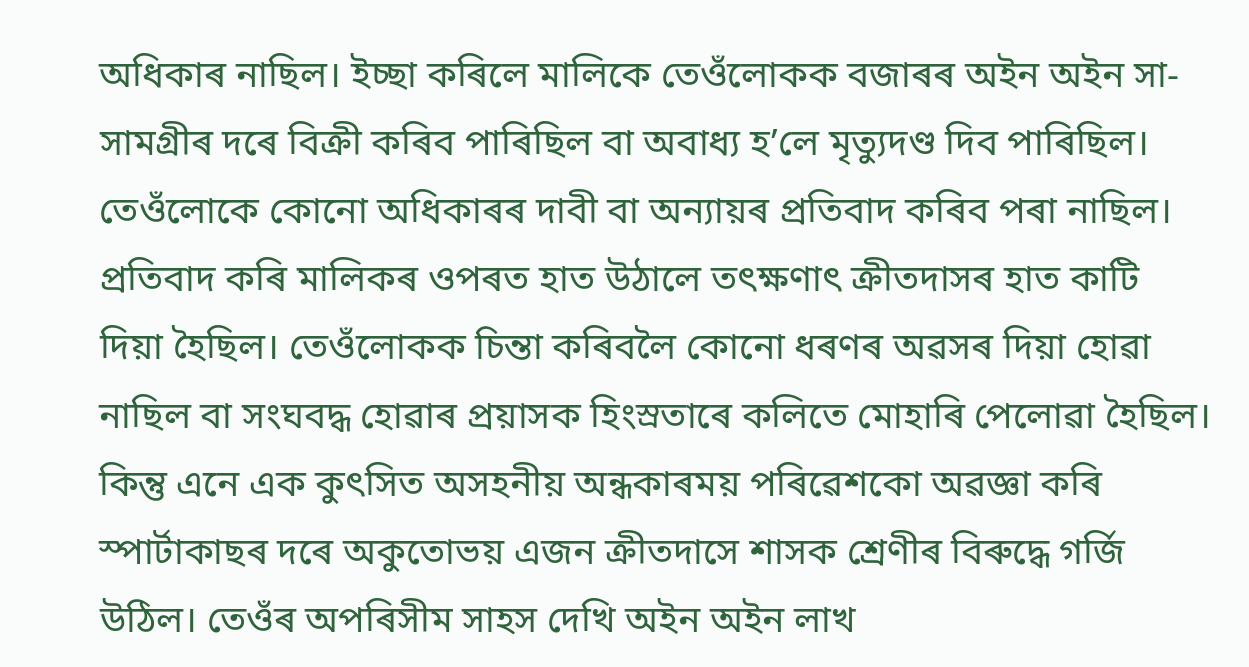অধিকাৰ নাছিল। ইচ্ছা কৰিলে মালিকে তেওঁলোকক বজাৰৰ অইন অইন সা-সামগ্ৰীৰ দৰে বিক্ৰী কৰিব পাৰিছিল বা অবাধ্য হ’লে মৃত্যুদণ্ড দিব পাৰিছিল। তেওঁলোকে কোনো অধিকাৰৰ দাবী বা অন্যায়ৰ প্ৰতিবাদ কৰিব পৰা নাছিল। প্ৰতিবাদ কৰি মালিকৰ ওপৰত হাত উঠালে তৎক্ষণাৎ ক্ৰীতদাসৰ হাত কাটি দিয়া হৈছিল। তেওঁলোকক চিন্তা কৰিবলৈ কোনো ধৰণৰ অৱসৰ দিয়া হোৱা নাছিল বা সংঘবদ্ধ হোৱাৰ প্ৰয়াসক হিংস্ৰতাৰে কলিতে মোহাৰি পেলোৱা হৈছিল। কিন্তু এনে এক কুৎসিত অসহনীয় অন্ধকাৰময় পৰিৱেশকো অৱজ্ঞা কৰি স্পাৰ্টাকাছৰ দৰে অকুতোভয় এজন ক্ৰীতদাসে শাসক শ্ৰেণীৰ বিৰুদ্ধে গৰ্জি উঠিল। তেওঁৰ অপৰিসীম সাহস দেখি অইন অইন লাখ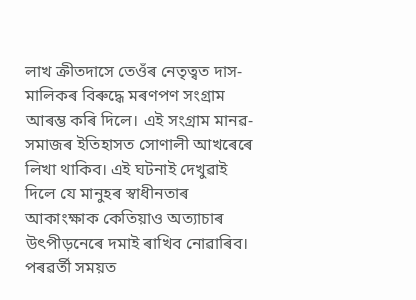লাখ ক্ৰীতদাসে তেওঁৰ নেতৃত্বত দাস-মালিকৰ বিৰুদ্ধে মৰণপণ সংগ্ৰাম আৰম্ভ কৰি দিলে। এই সংগ্ৰাম মানৱ-সমাজৰ ইতিহাসত সোণালী আখৰেৰে লিখা থাকিব। এই ঘটনাই দেখুৱাই দিলে যে মানুহৰ স্বাধীনতাৰ আকাংক্ষাক কেতিয়াও অত্যাচাৰ উৎপীড়নেৰে দমাই ৰাখিব নোৱাৰিব।
পৰৱৰ্তী সময়ত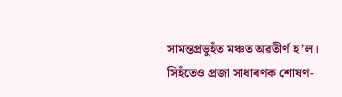সামন্তপ্ৰভুহঁত মঞ্চত অৱতীৰ্ণ হ’ল। সিহঁতেও প্ৰজা সাধাৰণক শোষণ-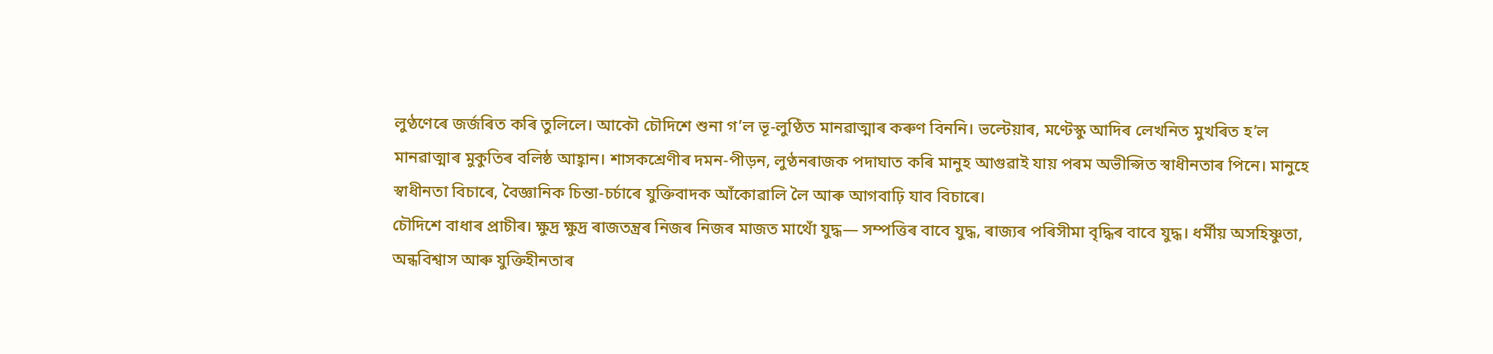লুণ্ঠণেৰে জৰ্জৰিত কৰি তুলিলে। আকৌ চৌদিশে শুনা গ’ল ভূ-লুণ্ঠিত মানৱাত্মাৰ কৰুণ বিননি। ভল্টেয়াৰ, মণ্টেস্কু আদিৰ লেখনিত মুখৰিত হ’ল মানৱাত্মাৰ মুকুতিৰ বলিষ্ঠ আহ্বান। শাসকশ্ৰেণীৰ দমন-পীড়ন, লুণ্ঠনৰাজক পদাঘাত কৰি মানুহ আগুৱাই যায় পৰম অভীপ্সিত স্বাধীনতাৰ পিনে। মানুহে স্বাধীনতা বিচাৰে, বৈজ্ঞানিক চিন্তা-চৰ্চাৰে যুক্তিবাদক আঁকোৱালি লৈ আৰু আগবাঢ়ি যাব বিচাৰে।
চৌদিশে বাধাৰ প্ৰাচীৰ। ক্ষুদ্ৰ ক্ষুদ্ৰ ৰাজতন্ত্ৰৰ নিজৰ নিজৰ মাজত মাথোঁ যুদ্ধ— সম্পত্তিৰ বাবে যুদ্ধ, ৰাজ্যৰ পৰিসীমা বৃদ্ধিৰ বাবে যুদ্ধ। ধৰ্মীয় অসহিষ্ণুতা, অন্ধবিশ্বাস আৰু যুক্তিহীনতাৰ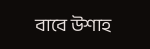বাবে উশাহ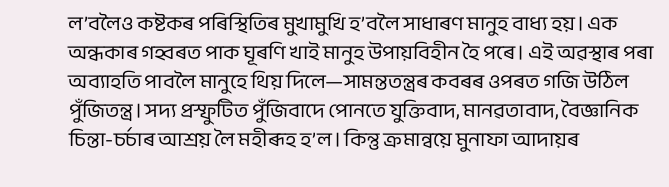ল’বলৈও কষ্টকৰ পৰিস্থিতিৰ মুখামুখি হ’বলৈ সাধাৰণ মানুহ বাধ্য হয়। এক অন্ধকাৰ গহ্বৰত পাক ঘূৰণি খাই মানুহ উপায়বিহীন হৈ পৰে। এই অৱস্থাৰ পৰা অব্যাহতি পাবলৈ মানুহে থিয় দিলে—সামন্ততন্ত্ৰৰ কবৰৰ ওপৰত গজি উঠিল পুঁজিতন্ত্ৰ। সদ্য প্ৰস্ফুটিত পুঁজিবাদে পোনতে যুক্তিবাদ, মানৱতাবাদ, বৈজ্ঞানিক চিন্তা-চৰ্চাৰ আশ্ৰয় লৈ মহীৰূহ হ’ল। কিন্তু ক্ৰমান্বয়ে মুনাফা আদায়ৰ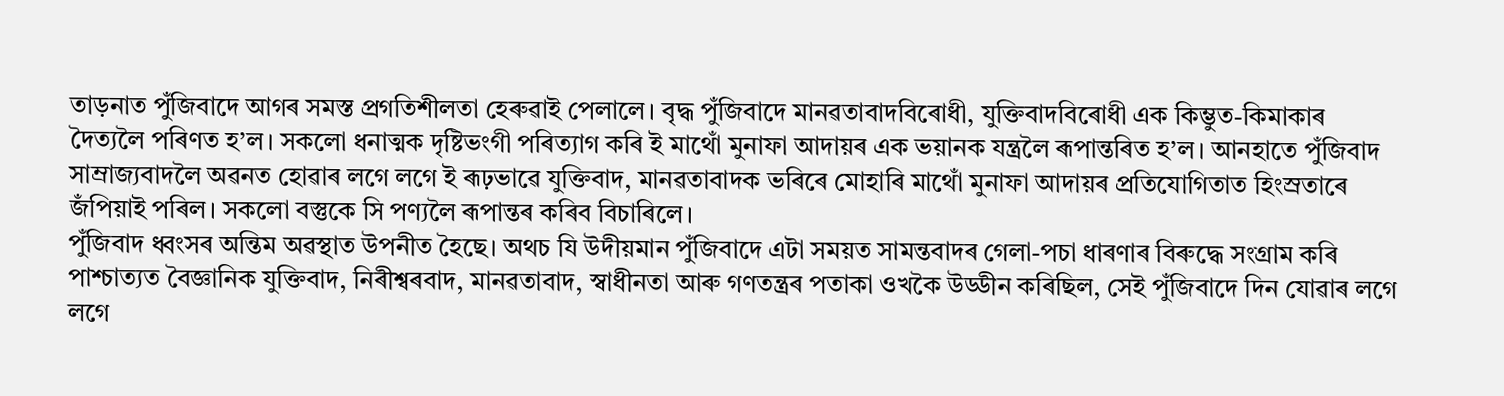তাড়নাত পুঁজিবাদে আগৰ সমস্ত প্ৰগতিশীলতা হেৰুৱাই পেলালে। বৃদ্ধ পুঁজিবাদে মানৱতাবাদবিৰোধী, যুক্তিবাদবিৰোধী এক কিম্ভুত-কিমাকাৰ দৈত্যলৈ পৰিণত হ’ল। সকলো ধনাত্মক দৃষ্টিভংগী পৰিত্যাগ কৰি ই মাথোঁ মুনাফা আদায়ৰ এক ভয়ানক যন্ত্ৰলৈ ৰূপান্তৰিত হ’ল। আনহাতে পুঁজিবাদ সাম্রাজ্যবাদলৈ অৱনত হোৱাৰ লগে লগে ই ৰূঢ়ভাৱে যুক্তিবাদ, মানৱতাবাদক ভৰিৰে মোহাৰি মাথোঁ মুনাফা আদায়ৰ প্ৰতিযোগিতাত হিংস্ৰতাৰে জঁপিয়াই পৰিল। সকলো বস্তুকে সি পণ্যলৈ ৰূপান্তৰ কৰিব বিচাৰিলে।
পুঁজিবাদ ধ্বংসৰ অন্তিম অৱস্থাত উপনীত হৈছে। অথচ যি উদীয়মান পুঁজিবাদে এটা সময়ত সামন্তবাদৰ গেলা-পচা ধাৰণাৰ বিৰুদ্ধে সংগ্ৰাম কৰি পাশ্চাত্যত বৈজ্ঞানিক যুক্তিবাদ, নিৰীশ্বৰবাদ, মানৱতাবাদ, স্বাধীনতা আৰু গণতন্ত্ৰৰ পতাকা ওখকৈ উড্ডীন কৰিছিল, সেই পুঁজিবাদে দিন যোৱাৰ লগে লগে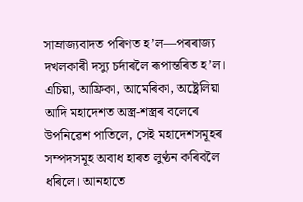সাম্রাজ্যবাদত পৰিণত হ’ল—পৰৰাজ্য দখলকাৰী দস্যু চৰ্দাৰলৈ ৰূপান্তৰিত হ’ল। এচিয়া, আফ্ৰিকা, আমেৰিকা, অষ্ট্ৰেলিয়া আদি মহাদেশত অস্ত্ৰ-শস্ত্ৰৰ বলেৰে উপনিৱেশ পাতিলে, সেই মহাদেশসমূহৰ সম্পদসমূহ অবাধ হাৰত লুণ্ঠন কৰিবলৈ ধৰিলে। আনহাতে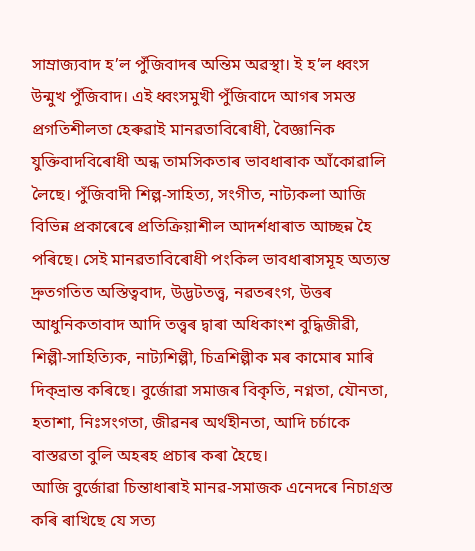সাম্ৰাজ্যবাদ হ’ল পুঁজিবাদৰ অন্তিম অৱস্থা। ই হ’ল ধ্বংস উন্মুখ পুঁজিবাদ। এই ধ্বংসমুখী পুঁজিবাদে আগৰ সমস্ত প্ৰগতিশীলতা হেৰুৱাই মানৱতাবিৰোধী, বৈজ্ঞানিক যুক্তিবাদবিৰোধী অন্ধ তামসিকতাৰ ভাবধাৰাক আঁকোৱালি লৈছে। পুঁজিবাদী শিল্প-সাহিত্য, সংগীত, নাট্যকলা আজি বিভিন্ন প্ৰকাৰেৰে প্ৰতিক্ৰিয়াশীল আদৰ্শধাৰাত আচ্ছন্ন হৈ পৰিছে। সেই মানৱতাবিৰোধী পংকিল ভাবধাৰাসমূহ অত্যন্ত দ্ৰুতগতিত অস্তিত্ববাদ, উদ্ভটতত্ত্ব, নৱতৰংগ, উত্তৰ আধুনিকতাবাদ আদি তত্ত্বৰ দ্বাৰা অধিকাংশ বুদ্ধিজীৱী, শিল্পী-সাহিত্যিক, নাট্যশিল্পী, চিত্ৰশিল্পীক মৰ কামোৰ মাৰি দিক্ভ্ৰান্ত কৰিছে। বুৰ্জোৱা সমাজৰ বিকৃতি, নগ্নতা, যৌনতা, হতাশা, নিঃসংগতা, জীৱনৰ অৰ্থহীনতা, আদি চৰ্চাকে বাস্তৱতা বুলি অহৰহ প্ৰচাৰ কৰা হৈছে।
আজি বুৰ্জোৱা চিন্তাধাৰাই মানৱ-সমাজক এনেদৰে নিচাগ্ৰস্ত কৰি ৰাখিছে যে সত্য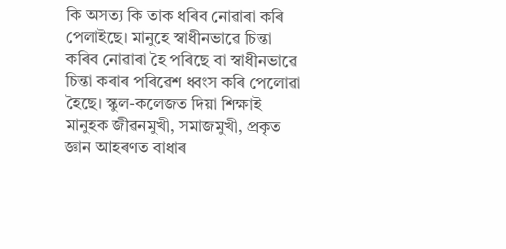কি অসত্য কি তাক ধৰিব নোৱাৰা কৰি পেলাইছে। মানুহে স্বাধীনভাৱে চিন্তা কৰিব নোৱাৰা হৈ পৰিছে বা স্বাধীনভাৱে চিন্তা কৰাৰ পৰিৱেশ ধ্বংস কৰি পেলোৱা হৈছে। স্কুল-কলেজত দিয়া শিক্ষাই মানুহক জীৱনমুখী, সমাজমুখী, প্ৰকৃত জ্ঞান আহৰণত বাধাৰ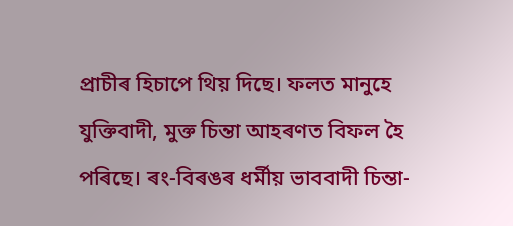প্ৰাচীৰ হিচাপে থিয় দিছে। ফলত মানুহে যুক্তিবাদী, মুক্ত চিন্তা আহৰণত বিফল হৈ পৰিছে। ৰং-বিৰঙৰ ধৰ্মীয় ভাববাদী চিন্তা-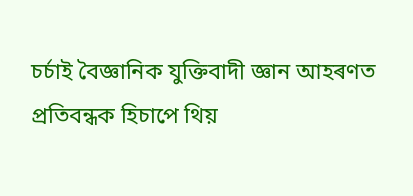চৰ্চাই বৈজ্ঞানিক যুক্তিবাদী জ্ঞান আহৰণত প্ৰতিবন্ধক হিচাপে থিয়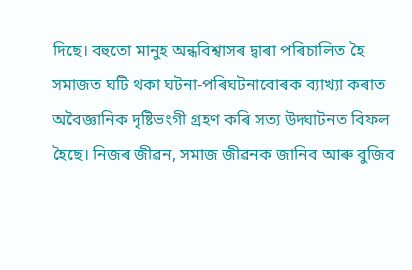দিছে। বহুতো মানুহ অন্ধবিশ্বাসৰ দ্বাৰা পৰিচালিত হৈ সমাজত ঘটি থকা ঘটনা-পৰিঘটনাবোৰক ব্যাখ্যা কৰাত অবৈজ্ঞানিক দৃষ্টিভংগী গ্ৰহণ কৰি সত্য উদ্ঘাটনত বিফল হৈছে। নিজৰ জীৱন, সমাজ জীৱনক জানিব আৰু বুজিব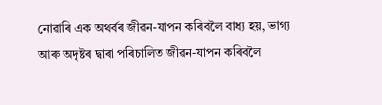নোৱাৰি এক অথৰ্বৰ জীৱন-যাপন কৰিবলৈ বাধ্য হয়, ভাগ্য আৰু অদৃষ্টৰ দ্বাৰা পৰিচালিত জীৱন-যাপন কৰিবলৈ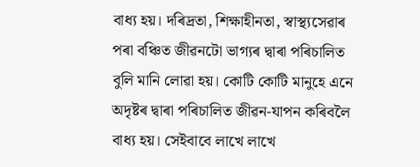বাধ্য হয়। দৰিদ্ৰতা, শিক্ষাহীনতা, স্বাস্থ্যসেৱাৰ পৰা বঞ্চিত জীৱনটো ভাগ্যৰ দ্বাৰা পৰিচালিত বুলি মানি লোৱা হয়। কোটি কোটি মানুহে এনে অদৃষ্টৰ দ্বাৰা পৰিচালিত জীৱন-যাপন কৰিবলৈ বাধ্য হয়। সেইবাবে লাখে লাখে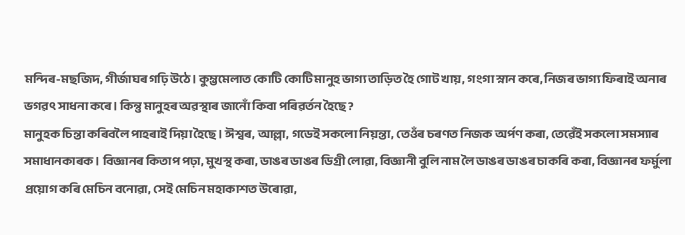মন্দিৰ-মছজিদ, গীৰ্জাঘৰ গঢ়ি উঠে। কুম্ভমেলাত কোটি কোটি মানুহ ভাগ্য তাড়িত হৈ গোট খায়, গংগা স্নান কৰে, নিজৰ ভাগ্য ফিৰাই অনাৰ ভগৱৎ সাধনা কৰে। কিন্তু মানুহৰ অৱস্থাৰ জানোঁ কিবা পৰিৱৰ্তন হৈছে?
মানুহক চিন্তা কৰিবলৈ পাহৰাই দিয়া হৈছে। ঈশ্বৰ, আল্লা, গডেই সকলো নিয়ন্তা, তেওঁৰ চৰণত নিজক অৰ্পণ কৰা, তেৱেঁই সকলো সমস্যাৰ সমাধানকাৰক। বিজ্ঞানৰ কিতাপ পঢ়া, মুখস্থ কৰা, ডাঙৰ ডাঙৰ ডিগ্ৰী লোৱা, বিজ্ঞানী বুলি নাম লৈ ডাঙৰ ডাঙৰ চাকৰি কৰা, বিজ্ঞানৰ ফৰ্মুলা প্ৰয়োগ কৰি মেচিন বনোৱা, সেই মেচিন মহাকাশত উৰোৱা,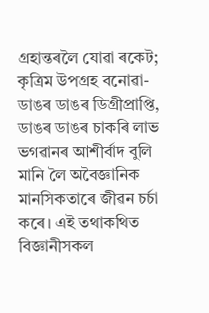গ্ৰহান্তৰলৈ যোৱা ৰকেট; কৃত্ৰিম উপগ্ৰহ বনোৱা-ডাঙৰ ডাঙৰ ডিগ্ৰীপ্ৰাপ্তি, ডাঙৰ ডাঙৰ চাকৰি লাভ ভগৱানৰ আশীৰ্বাদ বুলি মানি লৈ অবৈজ্ঞানিক মানসিকতাৰে জীৱন চৰ্চা কৰে। এই তথাকথিত বিজ্ঞানীসকল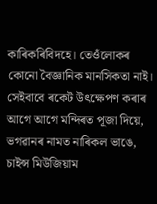কাৰিকৰিবিদহে। তেওঁলোকৰ কোনো বৈজ্ঞানিক মানসিকতা নাই। সেইবাবে ৰকেট উৎক্ষেপণ কৰাৰ আগে আগে মন্দিৰত পূজা দিয়ে, ভগৱানৰ নামত নাৰিকল ভাঙে, চাইন্স মিউজিয়াম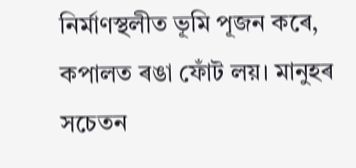নিৰ্মাণস্থলীত ভূমি পূজন কৰে, কপালত ৰঙা ফোঁট লয়। মানুহৰ সচেতন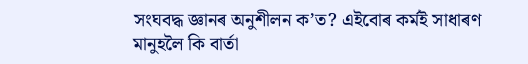সংঘবদ্ধ জ্ঞানৰ অনুশীলন ক’ত? এইবোৰ কৰ্মই সাধাৰণ মানুহলৈ কি বাৰ্তা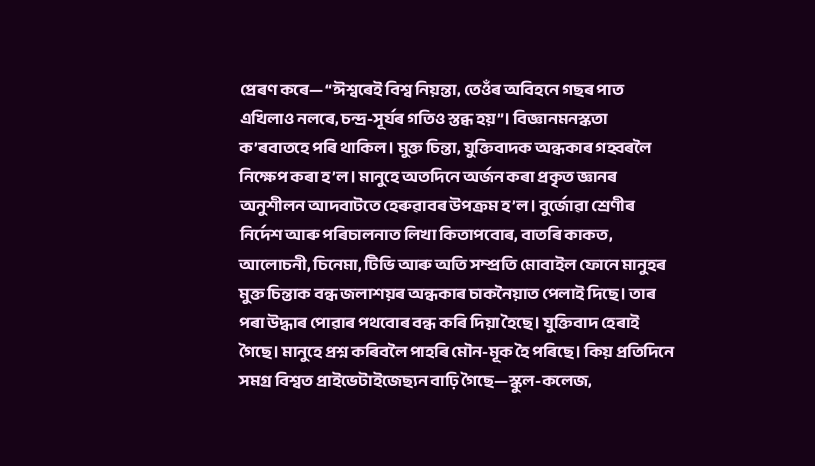প্ৰেৰণ কৰে— “ঈশ্বৰেই বিশ্ব নিয়ন্তা, তেওঁৰ অবিহনে গছৰ পাত এখিলাও নলৰে, চন্দ্ৰ-সূৰ্যৰ গতিও স্তব্ধ হয়”। বিজ্ঞানমনস্কতা ক’ৰবাতহে পৰি থাকিল। মুক্ত চিন্তা, যুক্তিবাদক অন্ধকাৰ গহ্বৰলৈ নিক্ষেপ কৰা হ’ল। মানুহে অতদিনে অৰ্জন কৰা প্ৰকৃত জ্ঞানৰ অনুশীলন আদবাটতে হেৰুৱাবৰ উপক্ৰম হ’ল। বুৰ্জোৱা শ্ৰেণীৰ নিৰ্দেশ আৰু পৰিচালনাত লিখা কিতাপবোৰ, বাতৰি কাকত, আলোচনী, চিনেমা, টিভি আৰু অতি সম্প্ৰতি মোবাইল ফোনে মানুহৰ মুক্ত চিন্তাক বন্ধ জলাশয়ৰ অন্ধকাৰ চাকনৈয়াত পেলাই দিছে। তাৰ পৰা উদ্ধাৰ পোৱাৰ পথবোৰ বন্ধ কৰি দিয়া হৈছে। যুক্তিবাদ হেৰাই গৈছে। মানুহে প্ৰশ্ন কৰিবলৈ পাহৰি মৌন-মূক হৈ পৰিছে। কিয় প্ৰতিদিনে সমগ্ৰ বিশ্বত প্ৰাইভেটাইজেছ্যন বাঢ়ি গৈছে—স্কুল-কলেজ,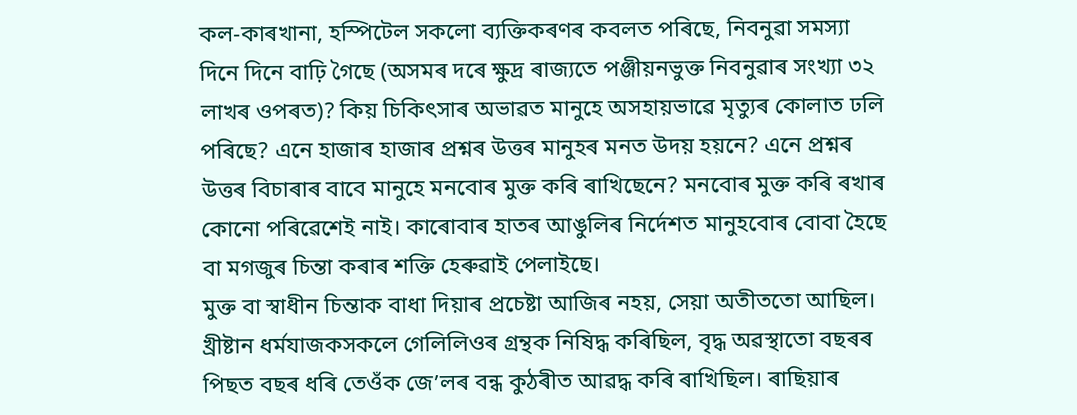কল-কাৰখানা, হস্পিটেল সকলো ব্যক্তিকৰণৰ কবলত পৰিছে, নিবনুৱা সমস্যা দিনে দিনে বাঢ়ি গৈছে (অসমৰ দৰে ক্ষুদ্ৰ ৰাজ্যতে পঞ্জীয়নভুক্ত নিবনুৱাৰ সংখ্যা ৩২ লাখৰ ওপৰত)? কিয় চিকিৎসাৰ অভাৱত মানুহে অসহায়ভাৱে মৃত্যুৰ কোলাত ঢলি পৰিছে? এনে হাজাৰ হাজাৰ প্ৰশ্নৰ উত্তৰ মানুহৰ মনত উদয় হয়নে? এনে প্ৰশ্নৰ উত্তৰ বিচাৰাৰ বাবে মানুহে মনবোৰ মুক্ত কৰি ৰাখিছেনে? মনবোৰ মুক্ত কৰি ৰখাৰ কোনো পৰিৱেশেই নাই। কাৰোবাৰ হাতৰ আঙুলিৰ নিৰ্দেশত মানুহবোৰ বোবা হৈছে বা মগজুৰ চিন্তা কৰাৰ শক্তি হেৰুৱাই পেলাইছে।
মুক্ত বা স্বাধীন চিন্তাক বাধা দিয়াৰ প্ৰচেষ্টা আজিৰ নহয়, সেয়া অতীততো আছিল। খ্ৰীষ্টান ধৰ্মযাজকসকলে গেলিলিওৰ গ্ৰন্থক নিষিদ্ধ কৰিছিল, বৃদ্ধ অৱস্থাতো বছৰৰ পিছত বছৰ ধৰি তেওঁক জে’লৰ বন্ধ কুঠৰীত আৱদ্ধ কৰি ৰাখিছিল। ৰাছিয়াৰ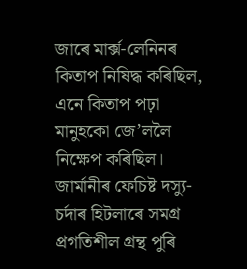জাৰে মাৰ্ক্স-লেনিনৰ কিতাপ নিষিদ্ধ কৰিছিল, এনে কিতাপ পঢ়া মানুহকো জে’ললৈ নিক্ষেপ কৰিছিল। জাৰ্মানীৰ ফেচিষ্ট দস্যু-চৰ্দাৰ হিটলাৰে সমগ্ৰ প্ৰগতিশীল গ্ৰন্থ পুৰি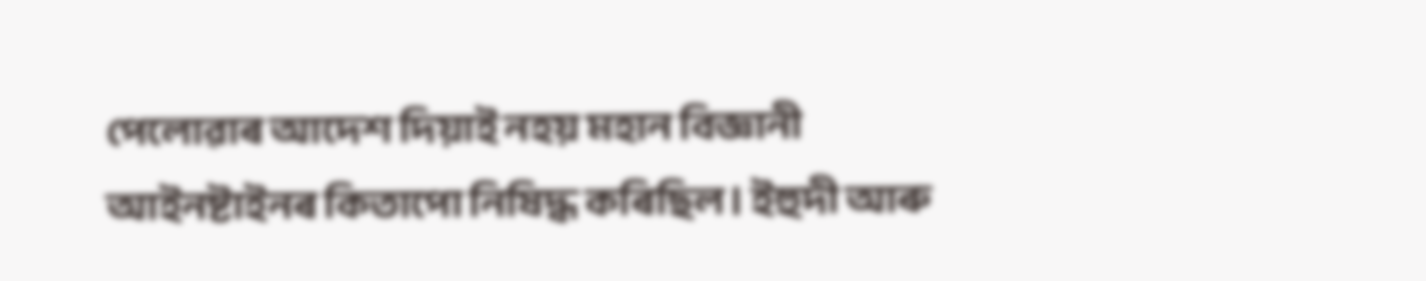পেলোৱাৰ আদেশ দিয়াই নহয় মহান বিজ্ঞানী আইনষ্টাইনৰ কিতাপো নিষিদ্ধ কৰিছিল। ইহুদী আৰু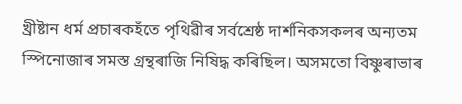খ্ৰীষ্টান ধৰ্ম প্ৰচাৰকহঁতে পৃথিৱীৰ সৰ্বশ্ৰেষ্ঠ দাৰ্শনিকসকলৰ অন্যতম স্পিনোজাৰ সমস্ত গ্ৰন্থৰাজি নিষিদ্ধ কৰিছিল। অসমতো বিষ্ণুৰাভাৰ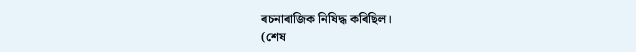ৰচনাৰাজিক নিষিদ্ধ কৰিছিল।
(শেষ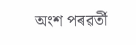অংশ পৰৱৰ্তী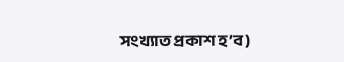সংখ্যাত প্ৰকাশ হ’ব)